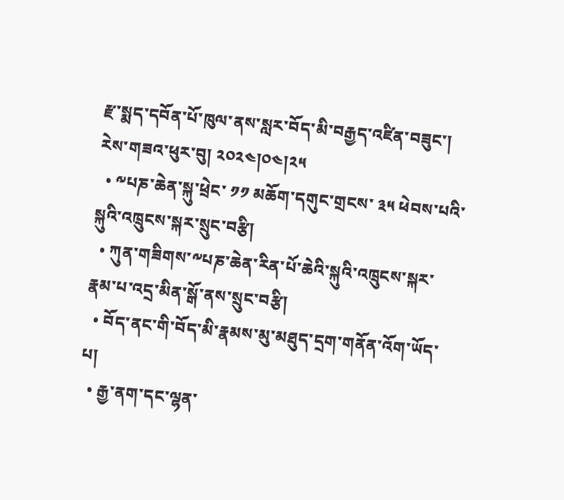རྫ་སྨད་དབོན་པོ་ཁུལ་ནས་སླར་བོད་མི་བརྒྱད་འཛིན་བཟུང་།
རེས་གཟའ་ཕུར་བུ། ༢༠༢༤།༠༤།༢༥
  • ༸པཎ་ཆེན་སྐུ་ཕྲེང་ ༡༡ མཆོག་དགུང་གྲངས་ ༣༥ ཕེབས་པའི་སྐུའི་འཁྲུངས་སྐར་སྲུང་བརྩི།
  • ཀུན་གཟིགས་༸པཎ་ཆེན་རིན་པོ་ཆེའི་སྐུའི་འཁྲུངས་སྐར་རྣམ་པ་འདྲ་མིན་སྒོ་ནས་སྲུང་བརྩི།
  • བོད་ནང་གི་བོད་མི་རྣམས་མུ་མཐུད་དྲག་གནོན་འོག་ཡོད་པ།
  • རྒྱ་ནག་དང་ལྷན་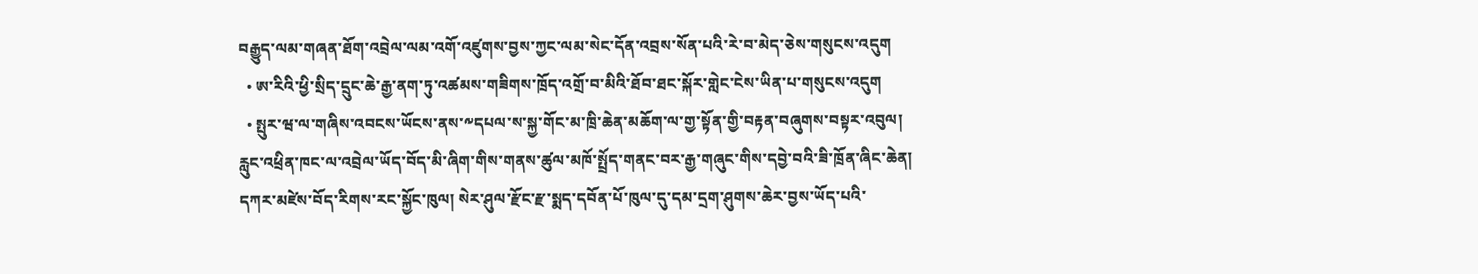བརྒྱུད་ལམ་གཞན་ཐོག་འབྲེལ་ལམ་འགོ་འཛུགས་བྱས་ཀྱང་ལམ་སེང་དོན་འབྲས་སོན་པའི་རེ་བ་མེད་ཅེས་གསུངས་འདུག
  • ཨ་རིའི་ཕྱི་སྲིད་དྲུང་ཆེ་རྒྱ་ནག་ཏུ་འཚམས་གཟིགས་ཁྲོད་འགྲོ་བ་མིའི་ཐོབ་ཐང་སྐོར་གླེང་ངེས་ཡིན་པ་གསུངས་འདུག
  • སྤུར་ཝ་ལ་གཞིས་འབངས་ཡོངས་ནས་༸དཔལ་ས་སྐྱ་གོང་མ་ཁྲི་ཆེན་མཆོག་ལ་གྱ་སྟོན་གྱི་བརྟན་བཞུགས་བསྟར་འབུལ།
རླུང་འཕྲིན་ཁང་ལ་འབྲེལ་ཡོད་བོད་མི་ཞིག་གིས་གནས་ཚུལ་མཁོ་སྤྲོད་གནང་བར་རྒྱ་གཞུང་གིས་དབྱེ་བའི་ཟི་ཁྲོན་ཞིང་ཆེན། དཀར་མཛེས་བོད་རིགས་རང་སྐྱོང་ཁུལ། སེར་ཤུལ་རྫོང་རྫ་སྨད་དབོན་པོ་ཁུལ་དུ་དམ་དྲག་ཤུགས་ཆེར་བྱས་ཡོད་པའི་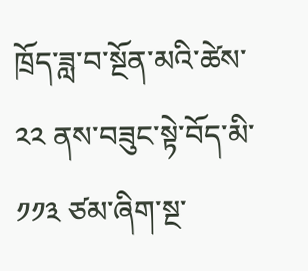ཁྲོད་ཟླ་བ་སྔོན་མའི་ཚེས་ ༢༢ ནས་བཟུང་སྟེ་བོད་མི་ ༡༡༣ ཙམ་ཞིག་སྔ་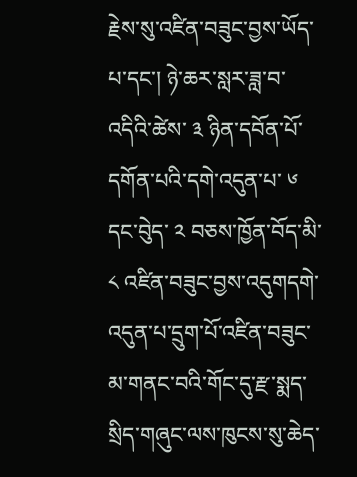རྗེས་སུ་འཛིན་བཟུང་བྱས་ཡོད་པ་དང་། ཉེ་ཆར་སླར་ཟླ་བ་འདིའི་ཚེས་ ༣ ཉིན་དབོན་པོ་དགོན་པའི་དགེ་འདུན་པ་ ༦ དང་བེུད་ ༢ བཅས་ཁྱོན་བོད་མི་ ༨ འཛིན་བཟུང་བྱས་འདུགདགེ་འདུན་པ་དྲུག་པོ་འཛིན་བཟུང་མ་གནང་བའི་གོང་དུ་རྫ་སྨད་སྲིད་གཞུང་ལས་ཁུངས་སུ་ཆེད་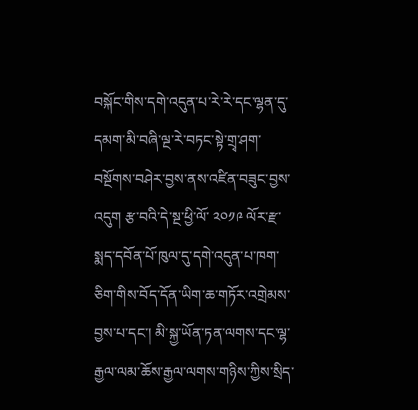བསྐོང་གིས་དགེ་འདུན་པ་རེ་རེ་དང་ལྷན་དུ་དམག་མི་བཞི་ལྔ་རེ་བཏང་སྟེ་གྲྭ་ཤག་བསྔོགས་བཤེར་བྱས་ནས་འཛིན་བཟུང་བྱས་འདུག རྩ་བའི་དེ་སྔ་ཕྱི་ལོ་ ༢༠༡༩ ལོར་རྫ་སྨད་དབོན་པོ་ཁུལ་དུ་དགེ་འདུན་པ་ཁག་ཅིག་གིས་བོད་དོན་ཡིག་ཆ་གཏོར་འགྲེམས་བྱས་པ་དང་། མི་སྐྱ་ཡོན་ཏན་ལགས་དང་ལྷ་རྒྱལ་ལམ་ཆོས་རྒྱལ་ལགས་གཉིས་ཀྱིས་སྲིད་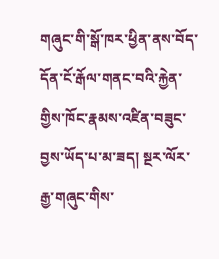གཞུང་གི་སྒོ་ཁར་ཕྱིན་ནས་བོད་དོན་ངོ་རྒོལ་གནང་བའི་རྐྱེན་གྱིས་ཁོང་རྣམས་འཛིན་བཟུང་བྱས་ཡོད་པ་མ་ཟད། སྔར་ལོར་རྒྱ་གཞུང་གིས་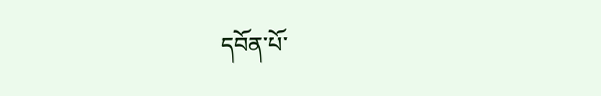དབོན་པོ་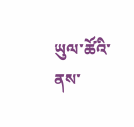ཡུལ་ཚོའི་ནས་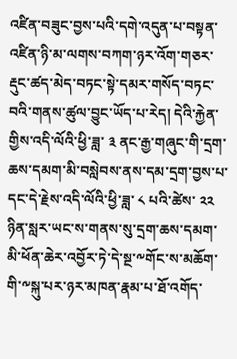འཛིན་བཟུང་བྱས་པའི་དགེ་འདུན་པ་བསྟན་འཛིན་ཉི་མ་ལགས་བཀག་ཉར་འོག་གཅར་རྡུང་ཚད་མེད་བཏང་སྟེ་དམར་གསོད་བཏང་བའི་གནས་ཚུལ་བྱུང་ཡོད་པ་རེད། དེའི་རྐྱེན་གྱིས་འདི་ལོའི་ཕྱི་ཟླ་ ༣ ནང་རྒྱ་གཞུང་གི་དྲག་ཆས་དམག་མི་བསླེབས་ནས་དམ་དྲག་བྱས་པ་དང་དེ་རྗེས་འདི་ལོའི་ཕྱི་ཟླ་ ༨ པའི་ཚེས་ ༢༢ ཉིན་སླར་ཡང་ས་གནས་སུ་དྲག་ཆས་དམག་མི་ཕོན་ཆེར་འབྱོར་ཏེ་དེ་སྔ་༸གོང་ས་མཆོག་གི་༸སྐུ་པར་ཉར་མཁན་རྣམ་པ་ཐོ་འགོད་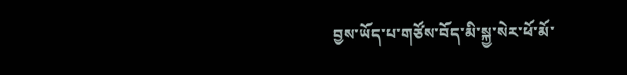བྱས་ཡོད་པ་གཙོས་བོད་མི་སྐྱ་སེར་ཕོ་མོ་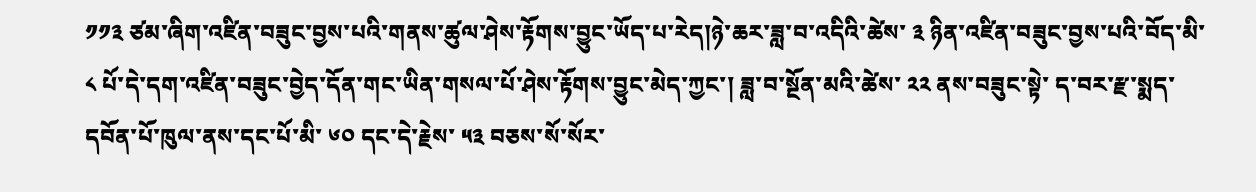༡༡༣ ཙམ་ཞིག་འཛིན་བཟུང་བྱས་པའི་གནས་ཚུལ་ཤེས་རྟོགས་བྱུང་ཡོད་པ་རེད།ཉེ་ཆར་ཟླ་བ་འདིའི་ཚེས་ ༣ ཉིན་འཛིན་བཟུང་བྱས་པའི་བོད་མི་ ༨ པོ་དེ་དག་འཛིན་བཟུང་བྱེད་དོན་གང་ཡིན་གསལ་པོ་ཤེས་རྟོགས་བྱུང་མེད་ཀྱང་། ཟླ་བ་སྔོན་མའི་ཚེས་ ༢༢ ནས་བཟུང་སྟེ་ ད་བར་རྫ་སྨད་དབོན་པོ་ཁུལ་ནས་དང་པོ་མི་ ༦༠ དང་དེ་རྗེས་ ༥༣ བཅས་སོ་སོར་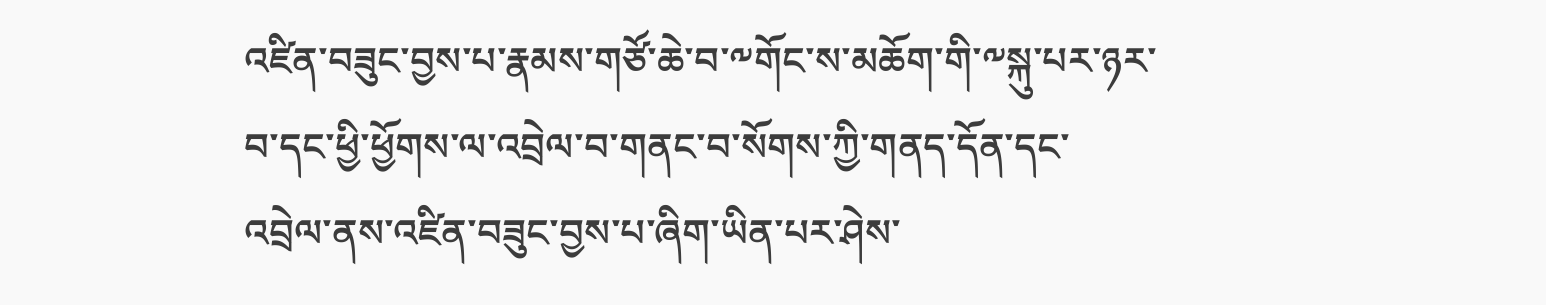འཛིན་བཟུང་བྱས་པ་རྣམས་གཙོ་ཆེ་བ་༸གོང་ས་མཆོག་གི་༸སྐུ་པར་ཉར་བ་དང་ཕྱི་ཕྱོགས་ལ་འབྲེལ་བ་གནང་བ་སོགས་ཀྱི་གནད་དོན་དང་འབྲེལ་ནས་འཛིན་བཟུང་བྱས་པ་ཞིག་ཡིན་པར་ཤེས་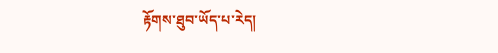རྟོགས་ཐུབ་ཡོད་པ་རེད།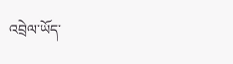འབྲེལ་ཡོད་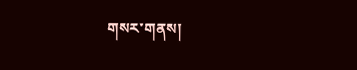གསར་གནས།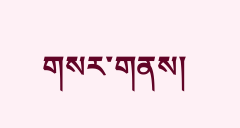གསར་གནས།